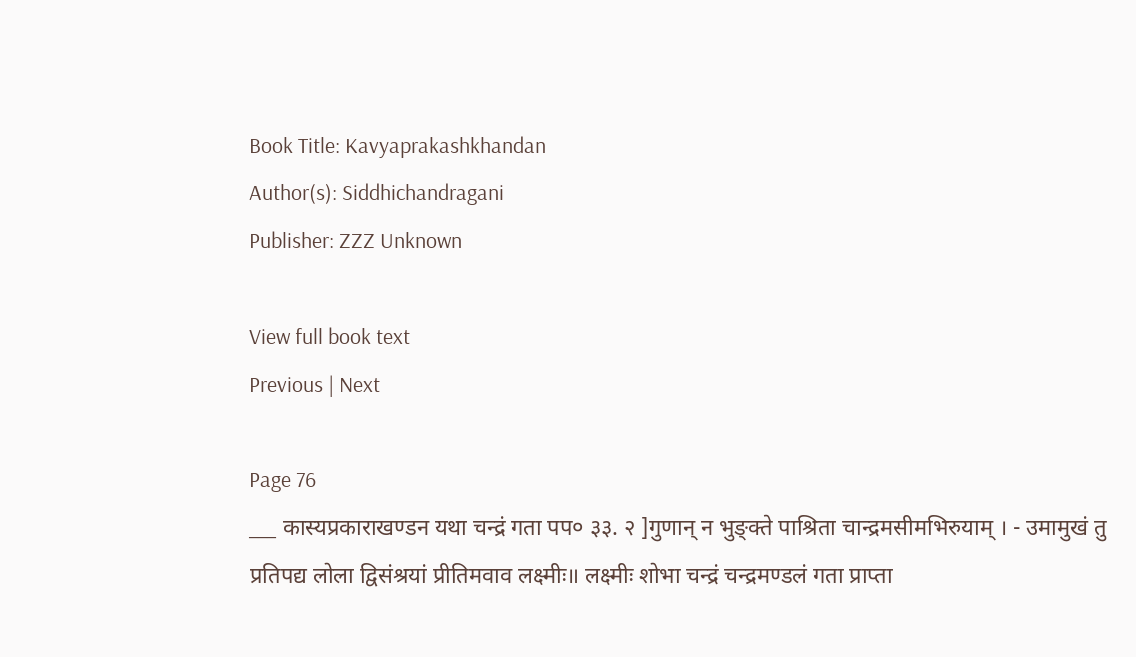Book Title: Kavyaprakashkhandan
Author(s): Siddhichandragani
Publisher: ZZZ Unknown

View full book text
Previous | Next

Page 76
___ कास्यप्रकाराखण्डन यथा चन्द्रं गता पप० ३३. २ ]गुणान् न भुङ्क्ते पाश्रिता चान्द्रमसीमभिरुयाम् । - उमामुखं तु प्रतिपद्य लोला द्विसंश्रयां प्रीतिमवाव लक्ष्मीः॥ लक्ष्मीः शोभा चन्द्रं चन्द्रमण्डलं गता प्राप्ता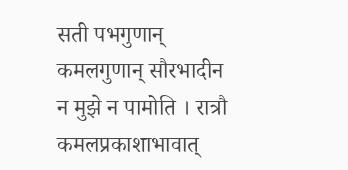सती पभगुणान् कमलगुणान् सौरभादीन न मुझे न पामोति । रात्रौ कमलप्रकाशाभावात्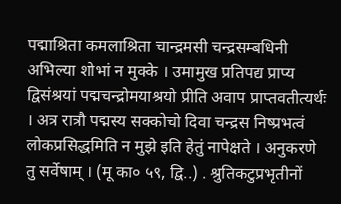पद्माश्रिता कमलाश्रिता चान्द्रमसी चन्द्रसम्बधिनी अभिल्या शोभां न मुक्के । उमामुख प्रतिपद्य प्राप्य द्विसंश्रयां पद्मचन्द्रोमयाश्रयो प्रीति अवाप प्राप्तवतीत्यर्थः । अत्र रात्रौ पद्मस्य सक्कोचो दिवा चन्द्रस निष्प्रभत्वं लोकप्रसिद्धमिति न मुझे इति हेतुं नापेक्षते । अनुकरणे तु सर्वेषाम् । (मू का० ५९, द्वि..) . श्रुतिकटुप्रभृतीनों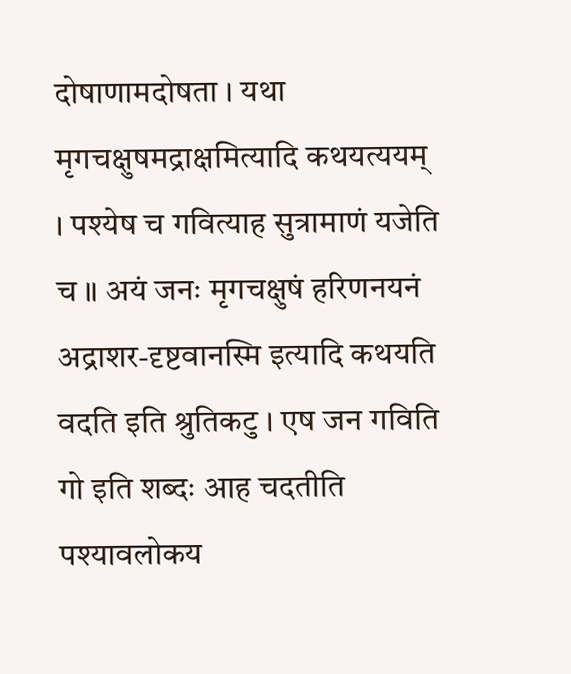दोषाणामदोषता । यथा मृगचक्षुषमद्राक्षमित्यादि कथयत्ययम् । पश्येष च गवित्याह सुत्रामाणं यजेति च ॥ अयं जनः मृगचक्षुषं हरिणनयनं अद्राशर-दृष्टवानस्मि इत्यादि कथयति वदति इति श्रुतिकटु । एष जन गविति गो इति शब्दः आह चदतीति पश्यावलोकय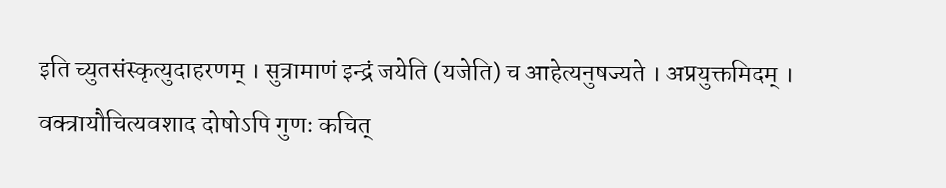इति च्युतसंस्कृत्युदाहरणम् । सुत्रामाणं इन्द्रं जयेति (यजेति) च आहेत्यनुषज्यते । अप्रयुक्तमिदम् । वक्त्रायौचित्यवशाद दोषोऽपि गुणः कचित्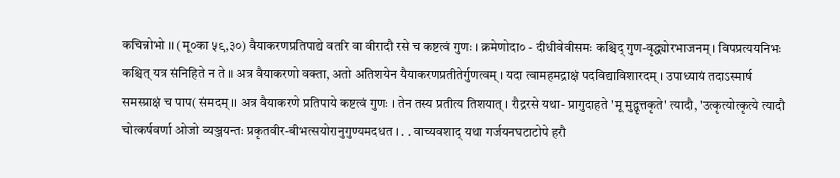कचिन्नोभो ।। (मू०का ५९,३०) वैयाकरणप्रतिपाद्ये वतरि वा वीरादौ रसे च कष्टत्वं गुणः । क्रमेणोदा० - दीधीवेवीसमः कश्चिद् गुण-वृद्ध्योरभाजनम् । विपप्रत्ययनिभः कश्चित् यत्र संनिहिते न ते ॥ अत्र वैयाकरणो वक्ता, अतो अतिशयेन यैयाकरणप्रतीतेर्गुणत्वम् । यदा त्वामहमद्राक्षं पदविद्याविशारदम् । उपाध्यायं तदाऽस्मार्ष समस्प्राक्षं च पाप( संमदम् ।। अत्र वैयाकरणे प्रतिपाये कष्टत्वं गुणः । तेन तस्य प्रतीत्य तिशयात् । रौद्ररसे यथा- प्रागुदाहते 'मू मुद्वृत्तकृते' त्यादौ, 'उत्कृत्योत्कृत्ये त्यादौ चोत्कर्षवर्णा ओजो व्यञ्जयन्तः प्रकृतवीर-बीभत्सयोरानुगुण्यमदधत । . . वाच्यवशाद् यथा गर्जयनघटाटोपे हरौ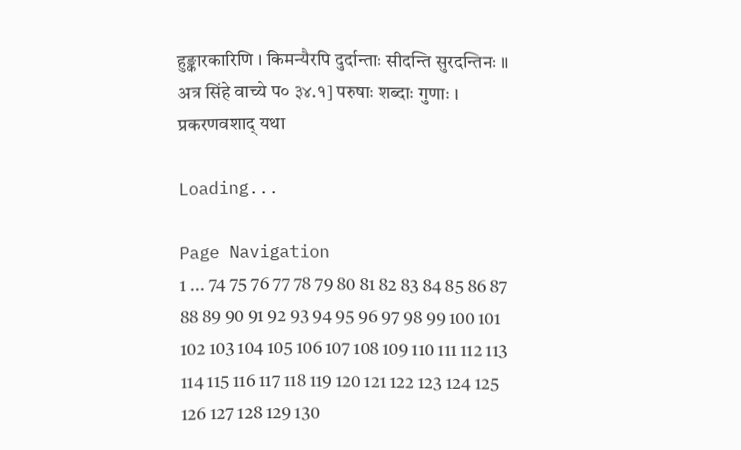हुङ्कारकारिणि । किमन्यैरपि दुर्दान्ताः सीदन्ति सुरदन्तिनः ॥ अत्र सिंहे वाच्ये प० ३४.१] परुषाः शब्दाः गुणाः । प्रकरणवशाद् यथा

Loading...

Page Navigation
1 ... 74 75 76 77 78 79 80 81 82 83 84 85 86 87 88 89 90 91 92 93 94 95 96 97 98 99 100 101 102 103 104 105 106 107 108 109 110 111 112 113 114 115 116 117 118 119 120 121 122 123 124 125 126 127 128 129 130